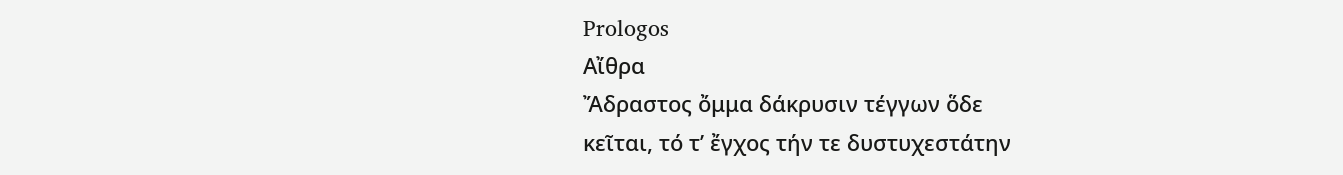Prologos
Αἴθρα
Ἄδραστος ὄμμα δάκρυσιν τέγγων ὅδε
κεῖται, τό τʼ ἔγχος τήν τε δυστυχεστάτην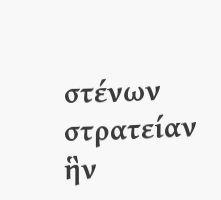στένων στρατείαν ἣν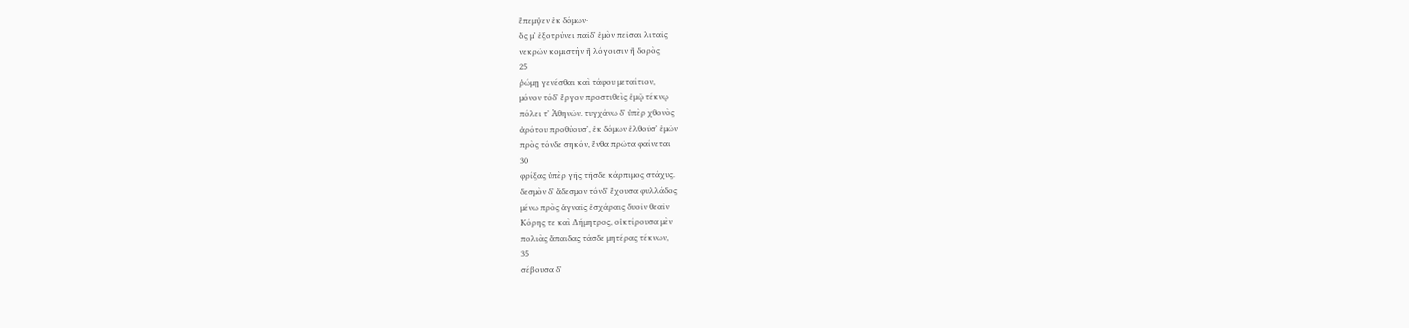ἔπεμψεν ἐκ δόμων·
ὅς μʼ ἐξοτρύνει παῖδʼ ἐμὸν πεῖσαι λιταῖς
νεκρῶν κομιστὴν ἢ λόγοισιν ἢ δορὸς
25
ῥώμῃ γενέσθαι καὶ τάφου μεταίτιον,
μόνον τόδʼ ἔργον προστιθεὶς ἐμῷ τέκνῳ
πόλει τʼ Ἀθηνῶν. τυγχάνω δʼ ὑπὲρ χθονὸς
ἀρότου προθύουσʼ, ἐκ δόμων ἐλθοῦσʼ ἐμῶν
πρὸς τόνδε σηκόν, ἔνθα πρῶτα φαίνεται
30
φρίξας ὑπὲρ γῆς τῆσδε κάρπιμος στάχυς.
δεσμὸν δʼ ἄδεσμον τόνδʼ ἔχουσα φυλλάδος
μένω πρὸς ἁγναῖς ἐσχάραις δυοῖν θεαῖν
Κόρης τε καὶ Δήμητρος, οἰκτίρουσα μὲν
πολιὰς ἄπαιδας τάσδε μητέρας τέκνων,
35
σέβουσα δʼ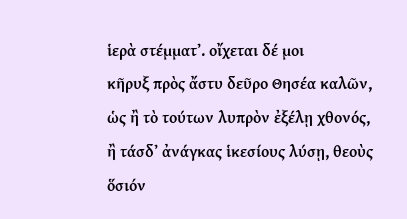ἱερὰ στέμματʼ. οἴχεται δέ μοι
κῆρυξ πρὸς ἄστυ δεῦρο Θησέα καλῶν,
ὡς ἢ τὸ τούτων λυπρὸν ἐξέλῃ χθονός,
ἢ τάσδʼ ἀνάγκας ἱκεσίους λύσῃ, θεοὺς
ὅσιόν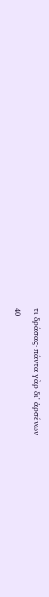τι δράσας· πάντα γὰρ διʼ ἀρσένων
40